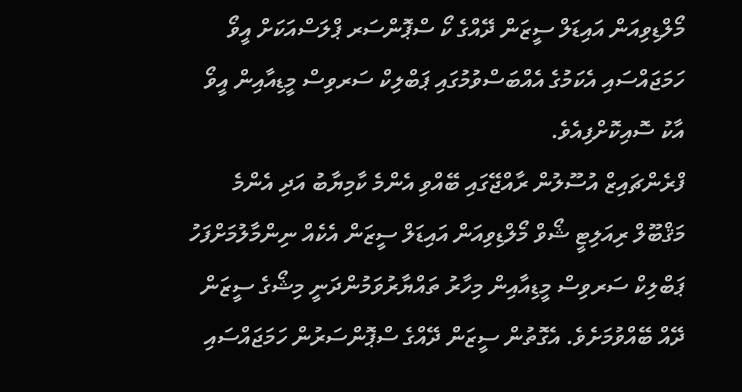މޯލްޑިވިއަން އައިޑަލް ސީޒަން ދޭއްގެ ކޯ ސްޕޮންސަރ ޕްލަސްއަކަށް އީވޯ ހަމަޖައްސައި އެކަމުގެ އެއްބަސްވުމުގައި ޕަބްލިކް ސަރވިސް މީޑިއާއިން އީވޯ އާކު ސޮއިކޮށްފިއެވެ.
ފްރެންޗައިޒް އުސޫލުން ރާއްޖޭގައި ބޭއްވި އެންމެ ކާމިޔާބު އަދި އެންމެ މަޤްބޫލް ރިއަލިޓީ ޝޯވް މޯލްޑިވިއަން އައިޑަލް ސީޒަން އެކެއް ނިންމާލުމަށްފަހު ޕަބްލިކް ސަރވިސް މީޑިއާއިން މިހާރު ތައްޔާރުވަމުންދަނީ މިޝޯގެ ސީޒަން ދޭއް ބޭއްވުމަށެވެ. އެގޮތުން ސީޒަން ދޭއްގެ ސްޕޮންސަރުން ހަމަޖައްސައި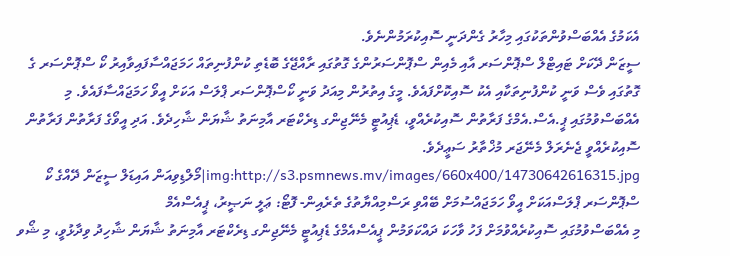އެކަމުގެ އެއްބަސްވުންތަކުގައި މިހާރު ގެންދަނީ ސޮއިކުރަމުންނެވެ.
ސީޒަން ދޭކަށް ޓައިޓްލް ސްޕޮންސަރ އާއި މެއިން ސްޕޮންސަރުންގެ ގޮތުގައި ރާއްޖޭގެ ބޮޑެތި ކުންފުނިތައް ހަމަޖައްސާފައިވާއިރު ކޯ ސްޕޮންސަރ ގެ ގޮތުގައި ވެސް ވަނީ ކުންފުނިތަކާއި އެކު ސޮއިކޮށްފައެވެ. މީގެ އިތުރުން މިއަދު ވަނީ ކޯސްޕޮންސަރ ޕްލަސް އަކަށް އީވޯ ހަމަޖައްސާފައެވެ. މި އެއްބަސްވުމުގައި ޕީ.އެސް.އެމްގެ ފަރާތުން ސޮއިކުރެއްވީ، ޑެޕިއުޓީ މެނޭޖިންގ ޑިރެކްޓަރ އާމިނަތު ޝާޔަން ޝާހިދެވެ. އަދި އީވޯގެ ފަރާތުން ފަރާތުން ސޮއިކުރެއްވީ ޖެނެރަލް މެނޭޖަރ މުޚްތާރު ސަޢީދެވެ.
img:http://s3.psmnews.mv/images/660x400/14730642616315.jpg|މޯލްޑިވިއަން އައިޑަލް ސީޒަން ދޭއްގެ ކޯ ސްޕޮންސަރ ޕްލަސްއަކަށް އީވޯ ހަމަޖައްސުމަށް ބޭއްވި ރަސްމިއްޔާތުގެ ތެރެއިން- ފޮޓޯ: ޢަލީ ނަޞީރު، ޕީއެސްއެމް
މި އެއްބަސްވުމުގައި ސޮއިކުރެއްވުމަށް ފަހު ވާހަކަ ދައްކަވަމުން ޕީއެސްއެމްގެ ޑެޕިއުޓީ މެނޭޖިންގ ޑިރެކްޓަރ އާމިނަތު ޝާޔަން ޝާހިދު ވިދާޅުވީ، މި ޝޯވ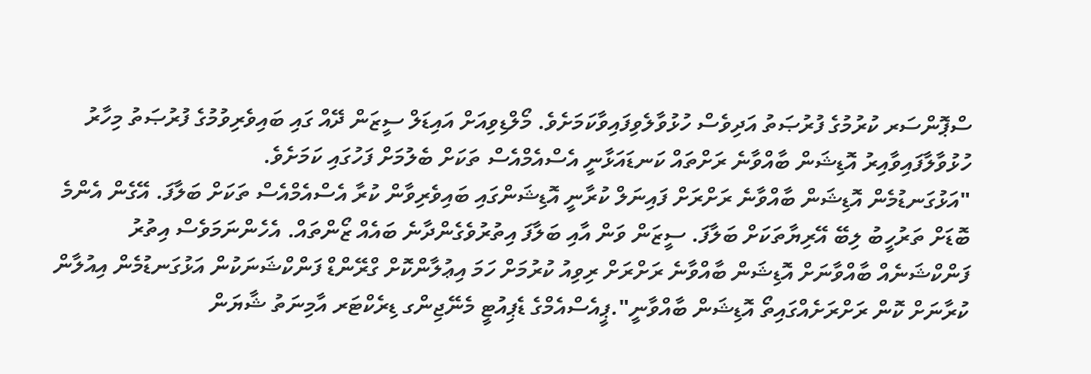ސްޕޮންސަރ ކުރުމުގެ ފުރުޞަތު އަދިވެސް ހުޅުވާލެވިފައިވާކަމަށެވެ. މޯލްޑިވިއަށް އައިޑަލް ސީޒަން ދޭއް ގައި ބައިވެރިވުމުގެ ފުރުޞަތު މިހާރު ހުޅުވާލާފައިވާއިރު އޮޑިޝަން ބާއްވާނެ ރަށްތައް ކަނޑައަޅާނީ އެސްއެމްއެސް ތަކަށް ބެލުމަށް ފަހުގައި ކަމަށެވެ.
"އަޅުގަނޑުމެން އޮޑިޝަން ބާއްވާނެ ރަށްރަށް ފައިނަލް ކުރާނީ އޮޑިޝަންގައި ބައިވެރިވާން ކުރާ އެސްއެމްއެސް ތަކަށް ބަލާފަ. އޭގެން އެންމެ ބޮޑަށް ތަރުހީބު ލިބޭ އޭރިޔާތަކަށް ބަލާފަ. ސީޒަން ވަން އާއި ބަލާފަ އިތުރުވެގެންދާނެ ބައެއް ޒޯންތައް. އެހެންނަމަވެސް އިތުރު ފަންކްޝަނެއް ބާއްވާނަށް އޮޑިޝަން ބާއްވާނެ ރަށްރަށް ރިވިއު ކުރުމަށް ހަމަ އިޢުލާންކޮށް ގްރޭންޑް ފަންކްޝަނަކުން އަޅުގަނޑުމެން އިއުލާން ކުރާނަށް ކޮން ރަށްރަށެއްގައިތޯ އޮޑިޝަން ބާއްވާނީ".ޕީއެސްއެމްގެ ޑެޕިއުޓީ މެނޭޖިންގ ޑިރެކްޓަރ އާމިނަތު ޝާޔަން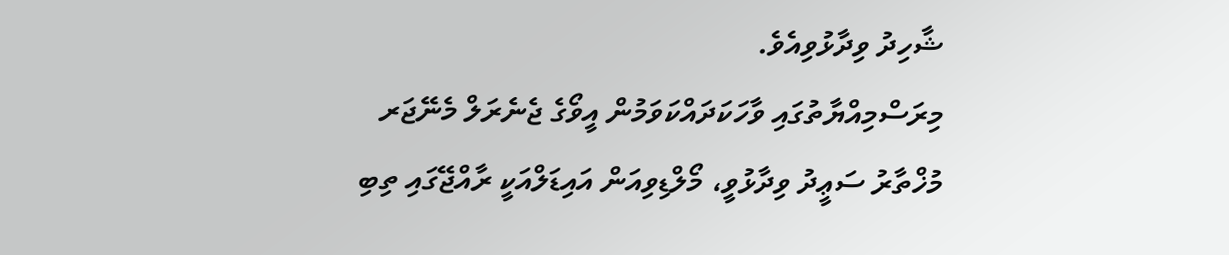ޝާހިދު ވިދާޅުވިއެވެ.
މިރަސްމިއްޔާތުގައި ވާހަކަދައްކަވަމުން އީވޯގެ ޖެނެރަލް މެނޭޖަރ މުޚްތާރު ސަޢީދު ވިދާޅުވީ، މޯލްޑިވިއަން އައިޑަލްއަކީ ރާއްޖޭގައި ތިބި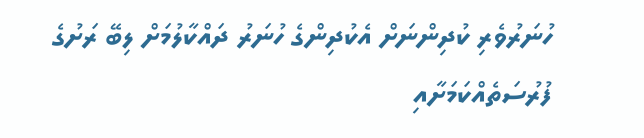ހުނަރުވެރި ކުދިންނަށް އެކުދިންގެ ހުނަރު ދައްކާލުމަށް ލިބޭ ރަށުގެ ފުރުސަތެއްކަމަށާއި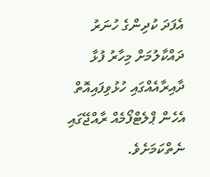އެފަދަ ކުދިންގެ ހުނަރު ދައްކާލުމަށް މިހާރު ފުޅާ ދާއިރާއެއްގައި ހުޅުވިފައިއޮތް އެހެން ޕްލެޓްފޯމެއް ރާއްޖޭގައި ނެތްކަމަށެވެ.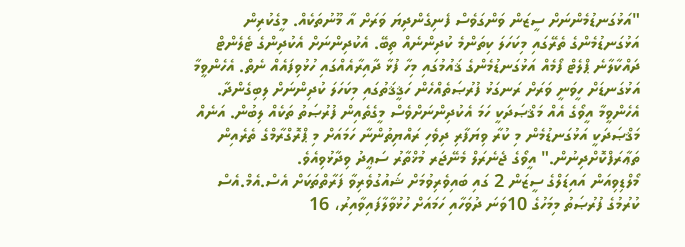"އަޅުގަނޑުމެންނަށް ސީޒަން ވަންގަވެސް ފެނިގެންދިޔަ ވަރަށް އާ މޫނުތަކެއް. މީގެކުރިން އަޅުގަނޑުމެންގެ ތެރޭގައި މިކަހަލަ ކިތަންމެ ކުދިންނެއް ތިބޭ. އެކުދިންނަށް އެކުދިންގެ ޓެލެންޓް ދައްކާލާނެ ޕްލެޓް ފޯމެއް އަޅުގަނޑުމެންގެ ޤައުމުގައި މިހާ ފުޅާ ދާއިރާއެއްގައި ހުޅުވިފައެއް ނެތް. އެހެންވީމާ އަޅުގަނޑަށް ހީވަނީ ވަރަށް ރަނގަޅު ފުރުޞަތެއްހެން ހަޤީޤަތުގައި މިކަހަލަ ކުދިންނަށް ލިބިގެންދާ. އެހެންވީމާ އީވޯގެ އެއް މަޤްޞަދަކީ ހަމަ އެކުދިންނަށްވެސް މީގެތެއިން ފުރުޞަތު ތަކެއް ލިބުން. އަނެއް މަޤްޞަދަކީ އަޅުގަނޑުމެން މި ކުރާ ވިޔަފާރި ދިވެހި ރައްޔިތުންނާ ހަމައަށް މި ޕްރޮގްރާމްގެ ތެރެއިން ތަޢާރަފްކޮށްދިނުން." އީވޯގެ ޖެނެރަލް މެނޭޖަރ މުޚްތާރު ސަޢީދު ވިދާޅުވިއެވެ.
މޯލްޑިވިއަން އައިޑަލްގެ ސީޒަން 2 ގައި ބައިވެރިވުމަށް ޝައުގުވެރިވާ ފަރާތްތަކަށް އެސް.އެމް.އެސް ކުރުމުގެ ފުރުޞަތު މިމަހުގެ 10ވަނަ ދުވަހާއި ހަމައަށް ހުޅުވާލާފައިވާއިރު، 16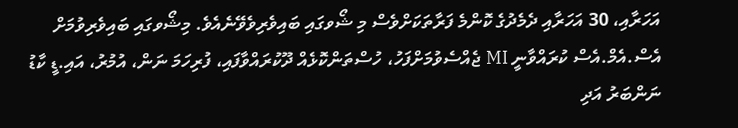އަހަރާއި، 30 އަހަރާއި ދެމެދުގެ ކޮންމެ ފަރާތަކަށްވެސް މި ޝޯވގައި ބައިވެރިވެވޭނެއެވެ. މިޝޯވގައި ބައިވެރިވުމަށް އެސް.އެމް.އެސް ކުރައްވާނީ MI ޖެއްސެވުމަށްފަހު، ހުސްތަންކޮޅެއް ދޫކުރައްވާފައި، ފުރިހަމަ ނަން، އުމުރު، އައި.ޑީ ކާޑު ނަންބަރު އަދި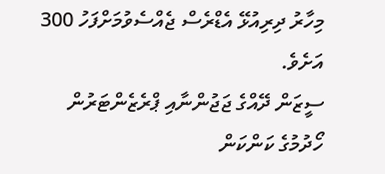މިހާރު ދިރިއުޅޭ އެޑްރެސް ޖެއްސެވުމަށްފަހު 300 އަށެވެ.
ސީޒަން ދޭއްގެ ޖަޖުންނާއި ޕްރެޒެންޓަރުން ހޯދުމުގެ ކަންކަން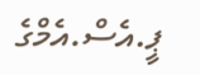ޕީ.އެސް.އެމްގެ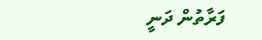ފަރާތުން ދަނީ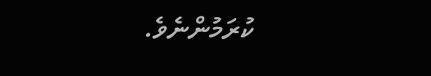ކުރަމުންނެވެ.